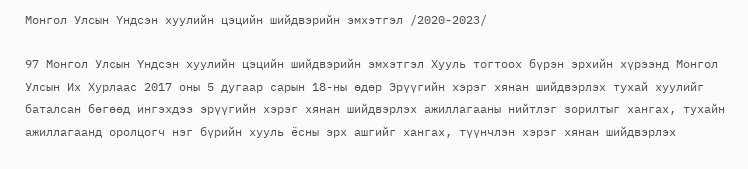Монгол Улсын Үндсэн хуулийн цэцийн шийдвэрийн эмхэтгэл /2020-2023/

97 Монгол Улсын Үндсэн хуулийн цэцийн шийдвэрийн эмхэтгэл Хууль тогтоох бүрэн эрхийн хүрээнд Монгол Улсын Их Хурлаас 2017 оны 5 дугаар сарын 18-ны өдөр Эрүүгийн хэрэг хянан шийдвэрлэх тухай хуулийг баталсан бөгөөд ингэхдээ эрүүгийн хэрэг хянан шийдвэрлэх ажиллагааны нийтлэг зорилтыг хангах, тухайн ажиллагаанд оролцогч нэг бүрийн хууль ёсны эрх ашгийг хангах, түүнчлэн хэрэг хянан шийдвэрлэх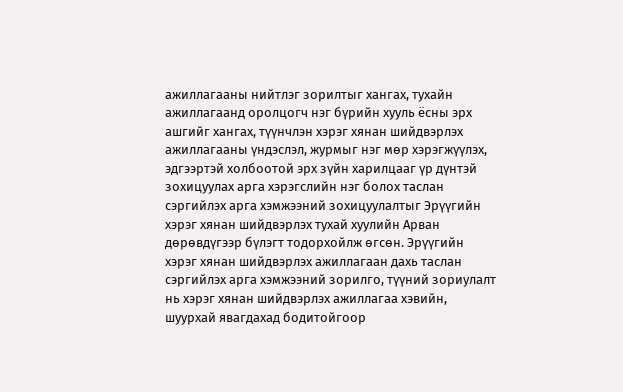ажиллагааны нийтлэг зорилтыг хангах, тухайн ажиллагаанд оролцогч нэг бүрийн хууль ёсны эрх ашгийг хангах, түүнчлэн хэрэг хянан шийдвэрлэх ажиллагааны үндэслэл, журмыг нэг мөр хэрэгжүүлэх, эдгээртэй холбоотой эрх зүйн харилцааг үр дүнтэй зохицуулах арга хэрэгслийн нэг болох таслан сэргийлэх арга хэмжээний зохицуулалтыг Эрүүгийн хэрэг хянан шийдвэрлэх тухай хуулийн Арван дөрөвдүгээр бүлэгт тодорхойлж өгсөн. Эрүүгийн хэрэг хянан шийдвэрлэх ажиллагаан дахь таслан сэргийлэх арга хэмжээний зорилго, түүний зориулалт нь хэрэг хянан шийдвэрлэх ажиллагаа хэвийн, шуурхай явагдахад бодитойгоор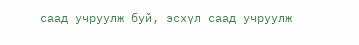саад учруулж буй, эсхүл саад учруулж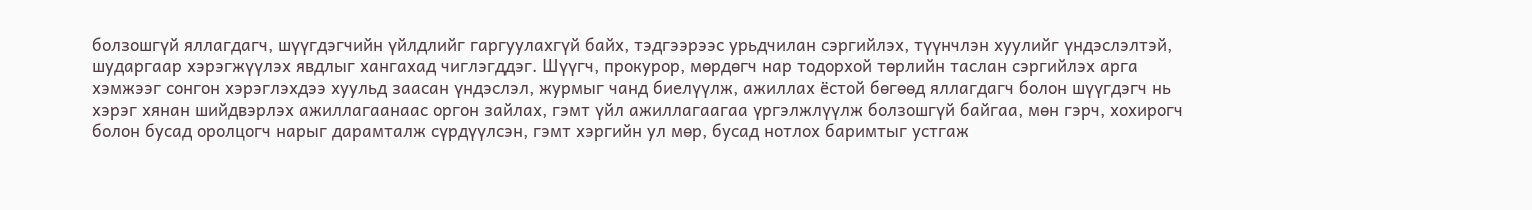болзошгүй яллагдагч, шүүгдэгчийн үйлдлийг гаргуулахгүй байх, тэдгээрээс урьдчилан сэргийлэх, түүнчлэн хуулийг үндэслэлтэй, шударгаар хэрэгжүүлэх явдлыг хангахад чиглэгддэг. Шүүгч, прокурор, мөрдөгч нар тодорхой төрлийн таслан сэргийлэх арга хэмжээг сонгон хэрэглэхдээ хуульд заасан үндэслэл, журмыг чанд биелүүлж, ажиллах ёстой бөгөөд яллагдагч болон шүүгдэгч нь хэрэг хянан шийдвэрлэх ажиллагаанаас оргон зайлах, гэмт үйл ажиллагаагаа үргэлжлүүлж болзошгүй байгаа, мөн гэрч, хохирогч болон бусад оролцогч нарыг дарамталж сүрдүүлсэн, гэмт хэргийн ул мөр, бусад нотлох баримтыг устгаж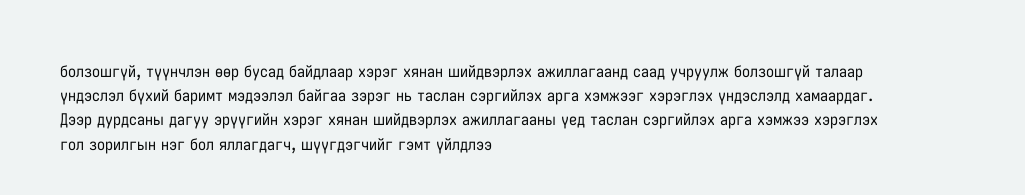болзошгүй, түүнчлэн өөр бусад байдлаар хэрэг хянан шийдвэрлэх ажиллагаанд саад учруулж болзошгүй талаар үндэслэл бүхий баримт мэдээлэл байгаа зэрэг нь таслан сэргийлэх арга хэмжээг хэрэглэх үндэслэлд хамаардаг. Дээр дурдсаны дагуу эрүүгийн хэрэг хянан шийдвэрлэх ажиллагааны үед таслан сэргийлэх арга хэмжээ хэрэглэх гол зорилгын нэг бол яллагдагч, шүүгдэгчийг гэмт үйлдлээ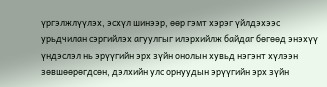үргэлжлүүлэх, эсхүл шинээр, өөр гэмт хэрэг үйлдэхээс урьдчилан сэргийлэх агуулгыг илэрхийлж байдаг бөгөөд энэхүү үндэслэл нь эрүүгийн эрх зүйн онолын хувьд нэгэнт хүлээн зөвшөөрөгдсөн, дэлхийн улс орнуудын эрүүгийн эрх зүйн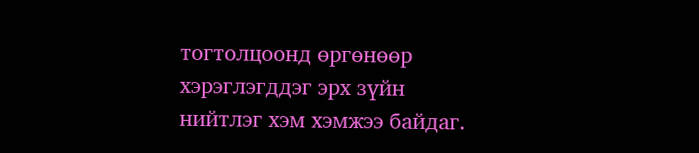тогтолцоонд өргөнөөр хэрэглэгддэг эрх зүйн нийтлэг хэм хэмжээ байдаг.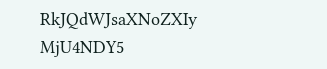RkJQdWJsaXNoZXIy MjU4NDY5